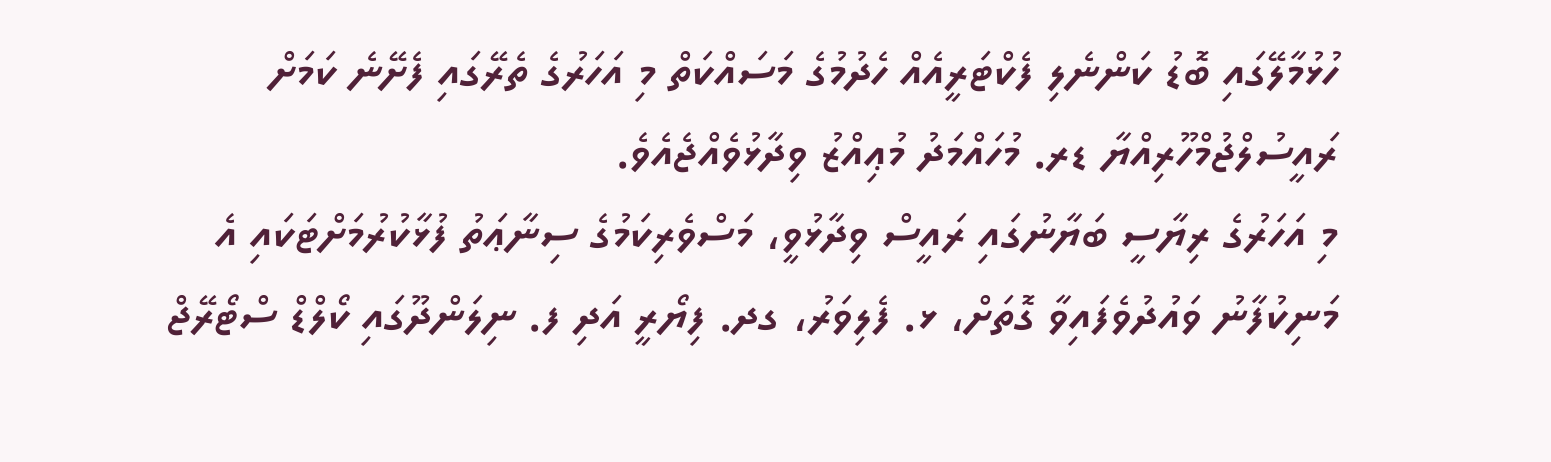ހުޅުމާލޭގައި ބޮޑު ކަންނެލި ފެކްޓަރީއެއް ހެދުމުގެ މަސައްކަތް މި އަހަރުގެ ތެރޭގައި ފެށޭނެ ކަމަށް ރައީސުލްޖުމްހޫރިއްޔާ ޑރ. މުހައްމަދު މުޢިއްޒު ވިދާޅުވެއްޖެއެވެ.
މި އަހަރުގެ ރިޔާސީ ބަޔާނުގައި ރައީސް ވިދާޅުވީ، މަސްވެރިކަމުގެ ސިނާޢަތު ފުޅާކުރުމަށްޓަކައި އެ މަނިކުފާނު ވައުދުވެފައިވާ ގޮތަށް، ޅ. ފެލިވަރު، ގދ. ފިޔޯރީ އަދި ފ. ނިލަންދޫގައި ކޯލްޑް ސްޓޯރޭޖް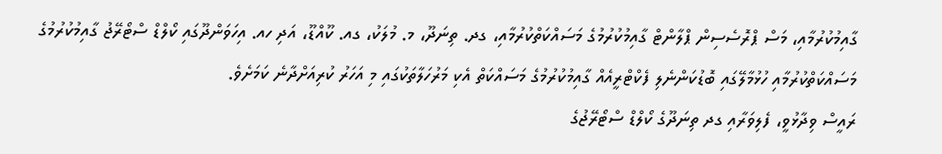ގާއިމުކުރުމާއި، މަސް ޕްރޮސެސިން ޕްލާންޓް ގާއިމުކުރުމުގެ މަސައްކަތްކުރުމާއި، ގދ. ތިނަދޫ، މ. މުލަކު، ގއ. ކޫއްޑޫ، އަދި ހއ. އިހަވަންދޫގައި ކޯލްޑް ސްޓޯރޭޖު ގާއިމުކުރުމުގެ މަސައްކަތްކުރުމާއި ހުޅުމާލޭގައި ބޮޑުކަންނެލި ފެކްޓްރީއެއް ގާއިމުކުރުމުގެ މަސައްކަތް އެކި މަރުހަލާތަކުގައި މި އަހަރު ކުރިއަށްދާނެ ކަމަށެވެ.
ރައީސް ވިދާޅުވީ، ފެލިވަރާއި ގދ ތިނަދޫގެ ކޯލްޑް ސްޓޯރޭޖުގެ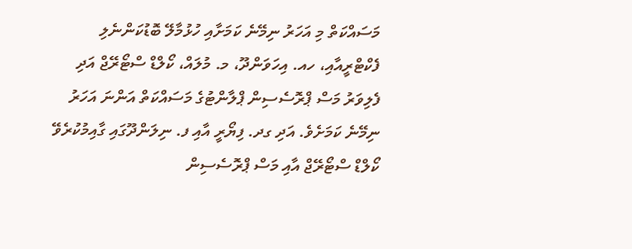މަސައްކަތް މި އަހަރު ނިމޭނެ ކަމަށާއި ހުޅުމާލޭ ބޮޑުކަންނެލި ފެކްޓްރީއާއި، ހއ. އިހަވަންދޫ، މ. މުލައް، ކޯލްޑް ސްޓޯރޭޖް އަދި ފެލިވަރު މަސް ޕްރޮސެސިން ޕްލާންޓުގެ މަސައްކަތް އަންނަ އަހަރު ނިމޭނެ ކަމަށެވެ. އަދި ގދ. ފިޔޯރީ އާއި ފ. ނިލަންދޫގައި ގާއިމުކުރެވޭ ކޯލްޑް ސްޓޯރޭޖް އާއި މަސް ޕްރޮސެސިން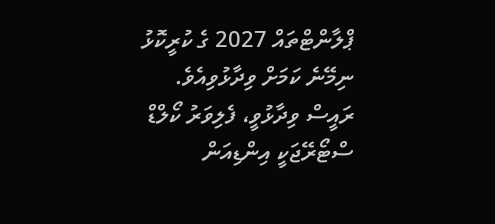ޕްލާންޓްތައް 2027 ގެ ކުރީކޮޅު ނިމޭނެ ކަމަށް ވިދާޅުވިއެވެ.
ރައީސް ވިދާޅުވީ، ފެލިވަރު ކޯލްޑް ސްޓޯރޭޖަކީ އިންޑިއަން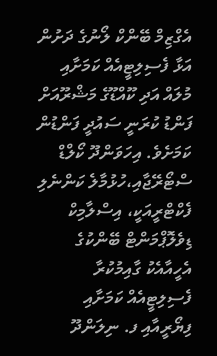އެގްޒިމް ބޭންކް ލޯނުގެ ދަށުން އަޅާ ފެސިލިޓީއެއް ކަމަށާއި މުލައް އަދި ކޫއްޑޫގެ މަޝްރޫއަށް ފަންޑު ކުރަނީ ސައުދީ ފަންޑުން ކަމަށެވެ. އިހަވަންދޫ ކޯލްޑް ސްޓޯރޭޖާއި،ހުޅުމާލެ ކަންނެލި ފެކްޓްރީއަކީ، އިސްލާމިކް ޑިވެލޮޕްމަންޓް ބޭންކުގެ އެހީއާއެކު ގާއިމުކުރާ ފެސިލިޓީއެއް ކަމަށާއި ފިޔޯރީއާއި ފ. ނިލަންދޫ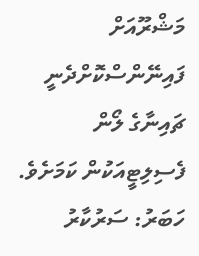މަޝްރޫއަށް ފައިނޭންސްކޮށްދެނީ ޗައިނާގެ ލޯން ފެސިލިޓީއަކުން ކަމަށެވެ.
ހަބަރު: ސަރުކާރު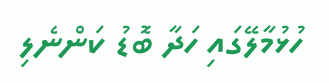ހުޅުމާލޭގައި ހަދާ ބޮޑު ކަންނެލި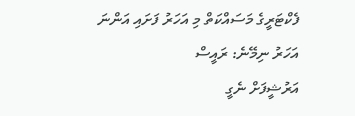ފެކްޓަރީގެ މަސައްކަތް މި އަހަރު ފަށައި އަންނަ އަހަރު ނިމޭނެ: ރައީސް
އަރުޝީފަށް ނެގީ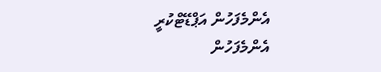އެންމެފަހުން އަޕްޑޭޓްކުރީ
އެންމެފަހުން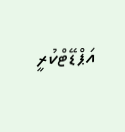އަޕްޑޭޓްކުރީ